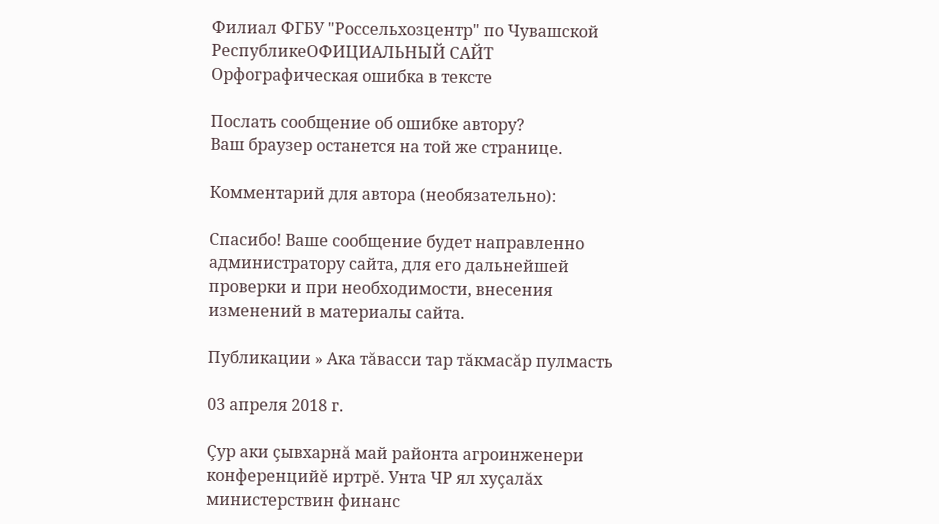Филиал ФГБУ "Россельхозцентр" по Чувашской РеспубликеОФИЦИАЛЬНЫЙ САЙТ
Орфографическая ошибка в тексте

Послать сообщение об ошибке автору?
Ваш браузер останется на той же странице.

Комментарий для автора (необязательно):

Спасибо! Ваше сообщение будет направленно администратору сайта, для его дальнейшей проверки и при необходимости, внесения изменений в материалы сайта.

Публикации » Ака тăвасси тар тăкмасăр пулмасть

03 апреля 2018 г.

Çур аки çывхарнă май районта агроинженери конференцийĕ иртрĕ. Унта ЧР ял хуçалăх министерствин финанс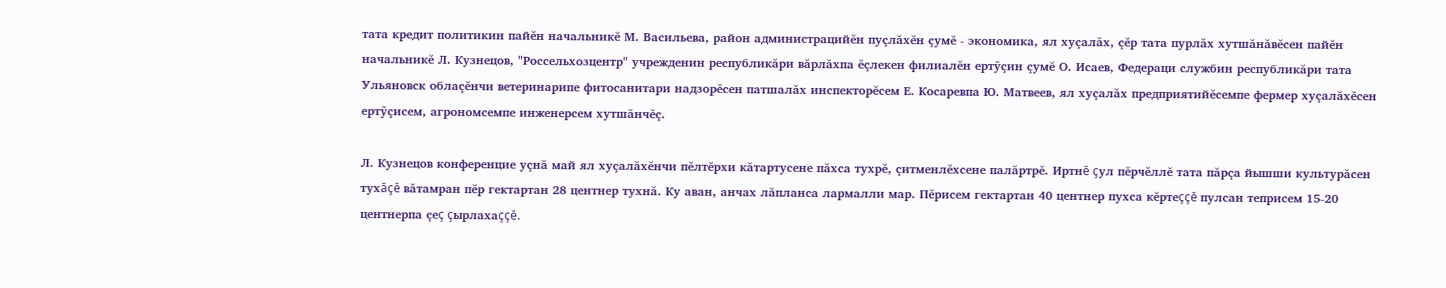тата кредит политикин пайĕн начальникĕ М. Васильева, район администрацийĕн пуçлăхĕн çумĕ - экономика, ял хуçалăх, çĕр тата пурлăх хутшăнăвĕсен пайĕн начальникĕ Л. Кузнецов, "Россельхозцентр" учрежденин республикăри вăрлăхпа ĕçлекен филиалĕн ертỹçин çумĕ О. Исаев, Федераци службин республикăри тата Ульяновск облаçĕнчи ветеринарипе фитосанитари надзорĕсен патшалăх инспекторĕсем Е. Косаревпа Ю. Матвеев, ял хуçалăх предприятийĕсемпе фермер хуçалăхĕсен ертỹçисем, агрономсемпе инженерсем хутшăнчĕç.

Л. Кузнецов конференцие уçнă май ял хуçалăхĕнчи пĕлтĕрхи кăтартусене пăхса тухрĕ, çитменлĕхсене палăртрĕ. Иртнĕ çул пĕрчĕллĕ тата пăрçа йышши культурăсен тухăçĕ вăтамран пĕр гектартан 28 центнер тухнă. Ку аван, анчах лăпланса лармалли мар. Пĕрисем гектартан 40 центнер пухса кĕртеççĕ пулсан теприсем 15-20 центнерпа çеç çырлахаççĕ.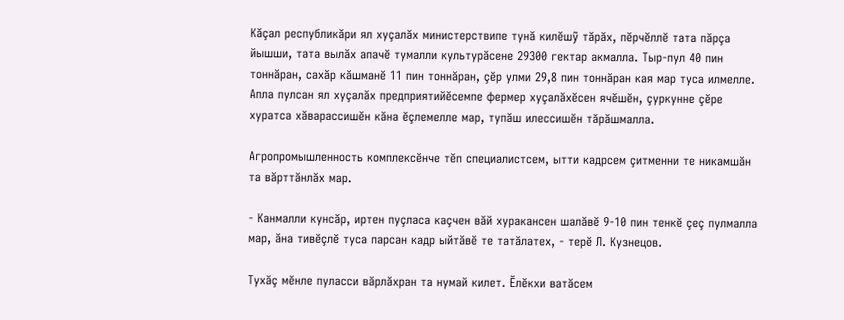Кăçал республикăри ял хуçалăх министерствипе тунă килĕшỹ тăрăх, пĕрчĕллĕ тата пăрçа йышши, тата вылăх апачĕ тумалли культурăсене 29300 гектар акмалла. Тыр-пул 40 пин тоннăран, сахăр кăшманĕ 11 пин тоннăран, çĕр улми 29,8 пин тоннăран кая мар туса илмелле. Апла пулсан ял хуçалăх предприятийĕсемпе фермер хуçалăхĕсен ячĕшĕн, çуркунне çĕре хуратса хăварассишĕн кăна ĕçлемелле мар, тупăш илессишĕн тăрăшмалла.

Агропромышленность комплексĕнче тĕп специалистсем, ытти кадрсем çитменни те никамшăн та вăрттăнлăх мар.

- Канмалли кунсăр, иртен пуçласа каçчен вăй хуракансен шалăвĕ 9-10 пин тенкĕ çеç пулмалла мар, ăна тивĕçлĕ туса парсан кадр ыйтăвĕ те татăлатех, - терĕ Л. Кузнецов.

Тухăç мĕнле пуласси вăрлăхран та нумай килет. Ĕлĕкхи ватăсем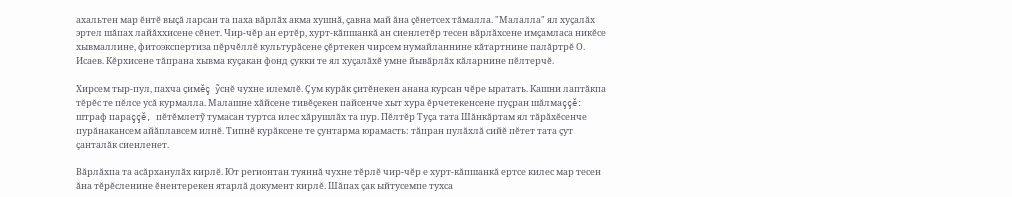ахальтен мар ĕнтĕ выçă ларсан та паха вăрлăх акма хушнă, çавна май ăна çĕнетсех тăмалла. "Малалла" ял хуçалăх эртел шăпах лайăххисене сĕнет. Чир-чĕр ан ертĕр, хурт-кăпшанкă ан сиенлетĕр тесен вăрлăхсене имçамласа никĕсе хывмаллине, фитоэкспертиза пĕрчĕллĕ культурăсене çĕртекен чирсем нумайланнине кăтартнине палăртрĕ О. Исаев. Кĕрхисене тăпрана хывма куçакан фонд çукки те ял хуçалăхĕ умне йывăрлăх кăларнине пĕлтерчĕ.

Хирсем тыр-пул, пахча çимĕç ỹснĕ чухне илемлĕ. Çум курăк çитĕнекен анана курсан чĕре ыратать. Кашни лаптăкпа тĕрĕс те пĕлсе усă курмалла. Малашне хăйсене тивĕçекен пайсенче хыт хура ĕрчетекенсене пуçран шăлмаççĕ: штраф параççĕ, пĕтĕмлетỹ тумасан туртса илес хăрушлăх та пур. Пĕлтĕр Туçа тата Шăнкăртам ял тăрăхĕсенче пурăнакансем айăплавсем илнĕ. Типнĕ курăксене те çунтарма юрамасть: тăпран пулăхлă сийĕ пĕтет тата çут çанталăк сиенленет.

Вăрлăхпа та асăрханулăх кирлĕ. Ют регионтан туяннă чухне тĕрлĕ чир-чĕр е хурт-кăпшанкă ертсе килес мар тесен ăна тĕрĕсленине ĕнентерекен ятарлă документ кирлĕ. Шăпах çак ыйтусемпе тухса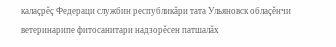калаçрĕç Федераци службин республикăри тата Ульяновск облаçĕнчи ветеринарипе фитосанитари надзорĕсен патшалăх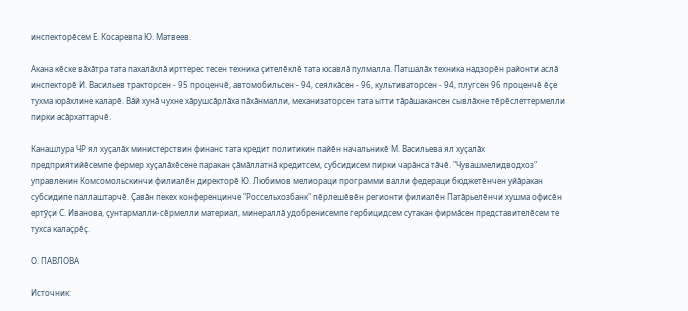инспекторĕсем Е. Косаревпа Ю. Матвеев.

Акана кĕске вăхăтра тата пахалăхлă ирттерес тесен техника çителĕклĕ тата юсавлă пулмалла. Патшалăх техника надзорĕн районти аслă инспекторĕ И. Васильев тракторсен - 95 проценчĕ, автомобильсен - 94, сеялкăсен - 96, культиваторсен - 94, плугсен 96 проценчĕ ĕçе тухма юрăхлине каларĕ. Вăй хунă чухне хăрушсăрлăха пăхăнмалли, механизаторсен тата ытти тăрăшакансен сывлăхне тĕрĕслеттермелли пирки асăрхаттарчĕ.

Канашлура ЧР ял хуçалăх министерствин финанс тата кредит политикин пайĕн начальникĕ М. Васильева ял хуçалăх предприятийĕсемпе фермер хуçалăхĕсене паракан çăмăллатнă кредитсем, субсидисем пирки чарăнса тăчĕ. "Чувашмелидводхоз" управленин Комсомольскинчи филиалĕн директорĕ Ю. Любимов мелиораци программи валли федераци бюджетĕнчен уйăракан субсидипе паллаштарчĕ. Çавăн пекех конференцинче "Россельхозбанк" пĕрлешĕвĕн регионти филиалĕн Патăрьелĕнчи хушма офисĕн ертỹçи С. Иванова, çунтармалли-сĕрмелли материал, минераллă удобренисемпе гербицидсем сутакан фирмăсен представителĕсем те тухса калаçрĕç.

О. ПАВЛОВА

Источник: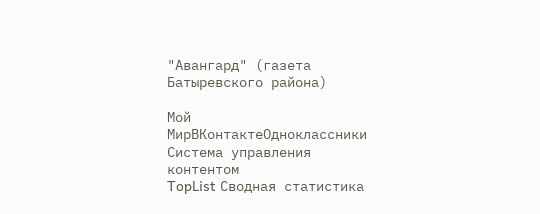"Авангард" (газета Батыревского района)

Мой МирВКонтактеОдноклассники
Система управления контентом
TopList Сводная статистика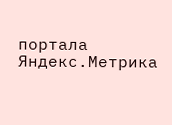портала Яндекс.Метрика